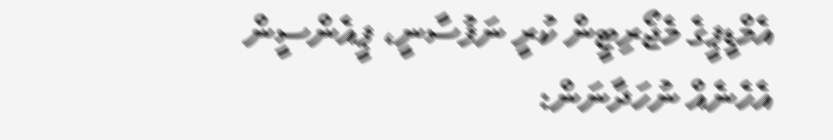އެމްޑީޕީގެ މެޖޯރިޓީން ކުރީ ނަފުސާނީ، ޕީއެންސީން އެހެނެއް ނުހަދާނަން: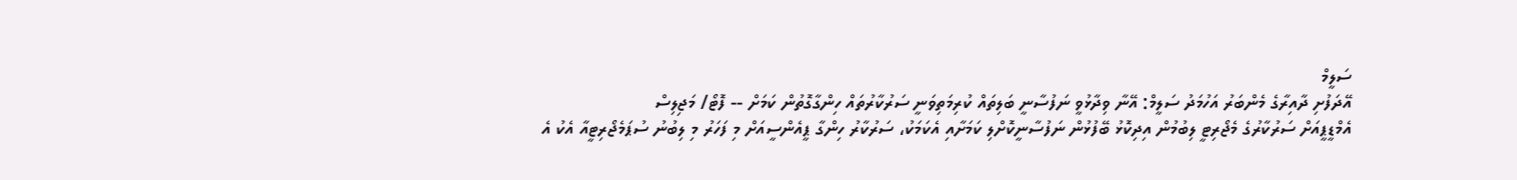ސަލީމް
އޭދަފުށި ދާއިރާގެ މެންބަރު އަހުމަދު ސަލީމް: އޭނާ ވިދާޅުވީ ނަފުސާނީ ބަލިތައް ކުރިމަތިވަނީ ސަރުކާރުތައް ހިންގާގޮތުން ކަމަށް -- ފޮޓޯ/ މަޖިލިސް
އެމްޑީޕީއަށް ސަރުކާރުގެ މެޖޯރިޓީ ލިބުމުން އިދިކޮޅު ބޭފުޅުން ނަފުސާނީކޮށްލި ކަމަށާއި އެކަމަކު، ސަރުކާރު ހިންގާ ޕީއެންސީއަށް މި ފަހަރު މި ލިބުނު ސުޕަމެޖޯރިޓީއާ އެކު އެ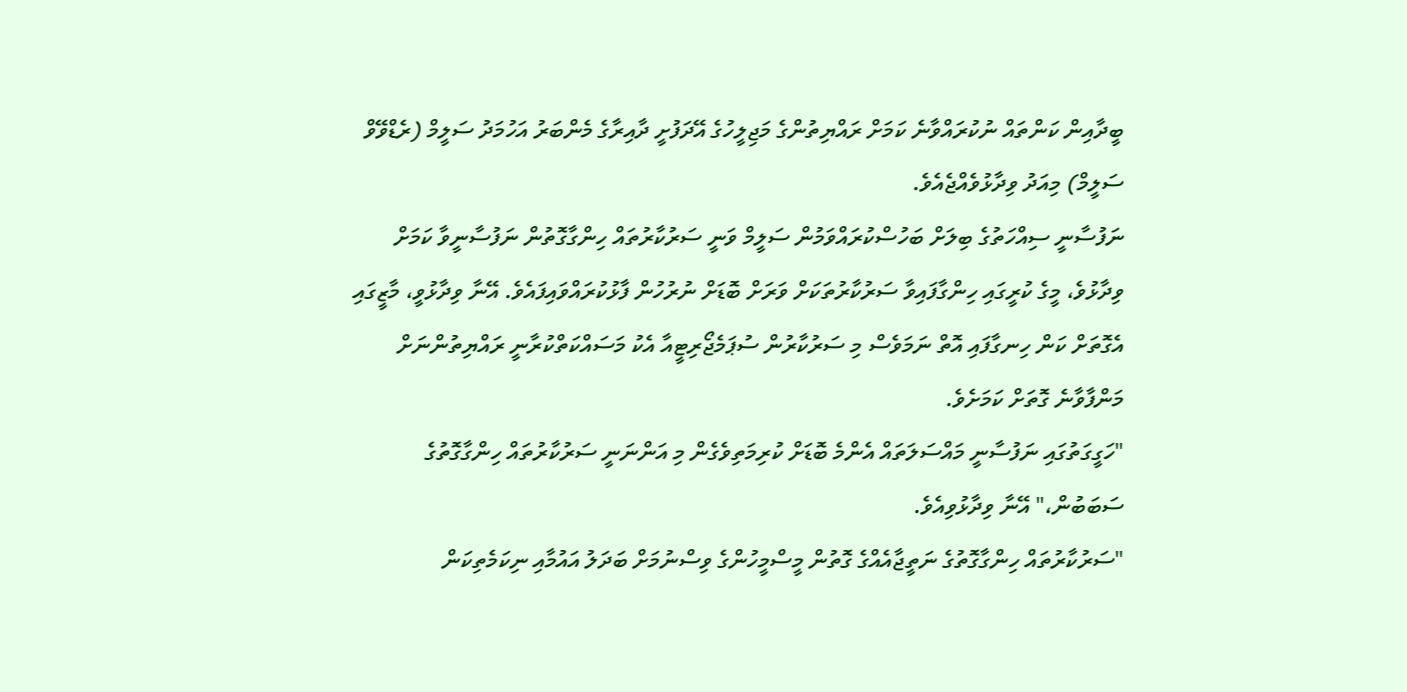ބީދާއިން ކަންތައް ނުކުރައްވާނެ ކަމަށް ރައްޔިތުންގެ މަޖިލީހުގެ އޭދަފުށީ ދާއިރާގެ މެންބަރު އަހުމަދު ސަލީމް (ރެޑްވޭވް ސަލީމް) މިއަދު ވިދާޅުވެއްޖެއެވެ.
ނަފުސާނީ ސިއްހަތުގެ ބިލަށް ބަހުސްކުރައްވަމުން ސަލީމް ވަނީ ސަރުކާރުތައް ހިންގާގޮތުން ނަފުސާނީވާ ކަމަށް ވިދާޅުވެ، މީގެ ކުރީގައި ހިންގާފައިވާ ސަރުކާރުތަކަށް ވަރަށް ބޮޑަށް ނުރުހުން ފާޅުކުރައްވައިފައެވެ. އޭނާ ވިދާޅުވީ، މާޒީގައި އެގޮތަށް ކަން ހިނގާފައި އޮތް ނަމަވެސް މި ސަރުކާރުން ސުޕަމެޖޯރިޓީއާ އެކު މަސައްކަތްކުރާނީ ރައްޔިތުންނަށް މަންފާވާނެ ގޮތަށް ކަމަށެވެ.
"ހަގީގަތުގައި ނަފުސާނީ މައްސަލަތައް އެންމެ ބޮޑަށް ކުރިމަތިވެގެން މި އަންނަނީ ސަރުކާރުތައް ހިންގާގޮތުގެ ސަބަބުން،" އޭނާ ވިދާޅުވިއެވެ.
"ސަރުކާރުތައް ހިންގާގޮތުގެ ނަތީޖާއެއްގެ ގޮތުން މީސްމީހުންގެ ވިސްނުމަށް ބަދަލު އައުމާއި ނިކަމެތިކަން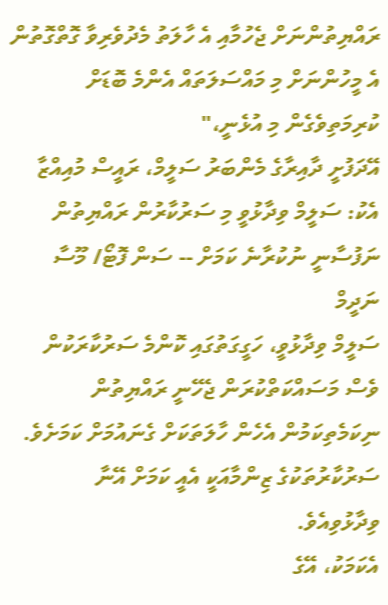ރައްޔިތުންނަށް ޖެހުމާއި އެ ހާލަތު މެދުވެރިވާ ގޮތްގޮތުން އެ މީހުންނަށް މި މައްސަލަތައް އެންމެ ބޮޑަށް ކުރިމަތިވެގެން މި އުޅެނީ،"
އޭދަފުށީ ދާއިރާގެ މެންބަރު ސަލީމް، ރައީސް މުއިއްޒާ އެކު: ސަލީމް ވިދާޅުވީ މި ސަރުކާރުން ރައްޔިތުން ނަފުސާނީ ނުކުރާނެ ކަމަށް -- ސަން ފޮޓޯ/ މޫސާ ނަދީމް
ސަލީމް ވިދާޅުވީ، ހަގީގަތުގައި ކޮންމެ ސަރުކާރަކުން ވެސް މަސައްކަތްކުރަން ޖެހޭނީ ރައްޔިތުން ނިކަމެތިކަމުން އެހެން ހާލަތަކަށް ގެނައުމަށް ކަމަށެވެ. ސަރުކާރުތަކުގެ ޒިންމާއަކީ އެއީ ކަމަށް އޭނާ ވިދާޅުވިއެވެ.
އެކަމަކު، އޭގެ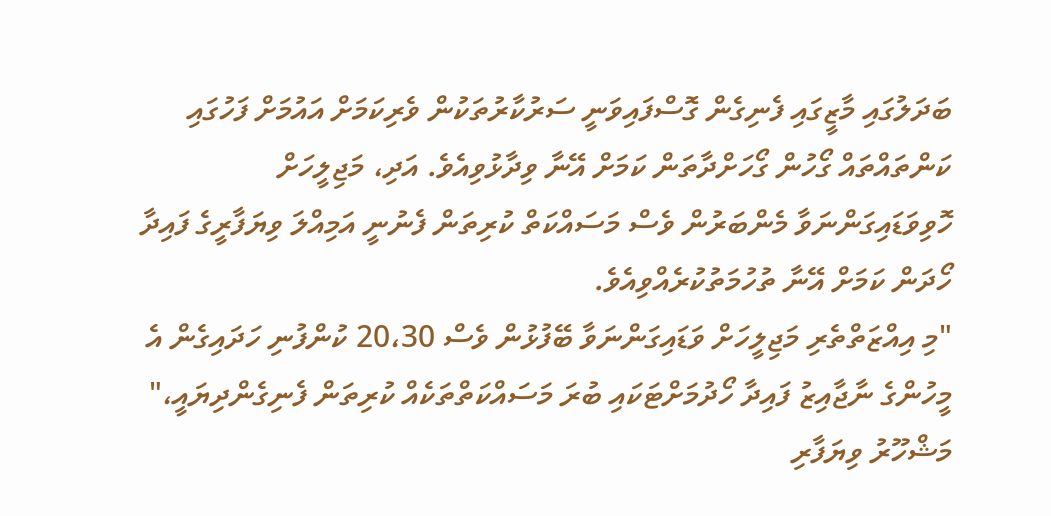ބަދަލުގައި މާޒީގައި ފެނިގެން ގޮސްފައިވަނީ ސަރުކާރުތަކުން ވެރިކަމަށް އައުމަށް ފަހުގައި ކަންތައްތައް ގޯހުން ގޯހަށްދާތަން ކަމަށް އޭނާ ވިދާޅުވިއެވެ. އަދި، މަޖިލީހަށް ހޮވިވަޑައިގަންނަވާ މެންބަރުން ވެސް މަސައްކަތް ކުރިތަން ފެނުނީ އަމިއްލަ ވިޔަފާރީގެ ފައިދާ ހޯދަން ކަމަށް އޭނާ ތުހުމަތުކުރެއްވިއެވެ.
"މި އިއްޒަތްތެރި މަޖިލީހަށް ވަޑައިގަންނަވާ ބޭފުޅުން ވެސް 20،30 ކުންފުނި ހަދައިގެން އެ މީހުންގެ ނާޖާއިޒު ފައިދާ ހޯދުމަށްޓަކައި ބުރަ މަސައްކަތްތަކެއް ކުރިތަން ފެނިގެންދިޔައީ،" މަޝްހޫރު ވިޔަފާރި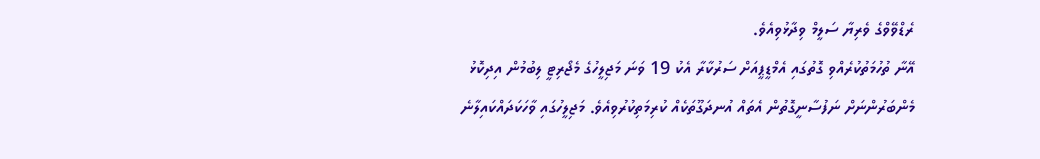ރެޑްވޭވްގެ ވެރިޔާ ސަލީމް ވިދާޅުވިއެވެ.
އޭނާ ތުހުމަތުކުރެއްވި ގޮތުގައި އެމްޑީޕީއަށް ސަރުކާރާ އެކު 19 ވަނަ މަޖިލީހުގެ މެޖޯރިޓީ ލިބުމުން އިދިކޮޅު މެންބަރުންނަށް ނަފުސާނީގޮތުން އެތައް އުނދަގޫތަކެއް ކުރިމަތިކުރުވިއެވެ. މަޖިލީހުގައި ވާހަކަދައްކައިލާނެ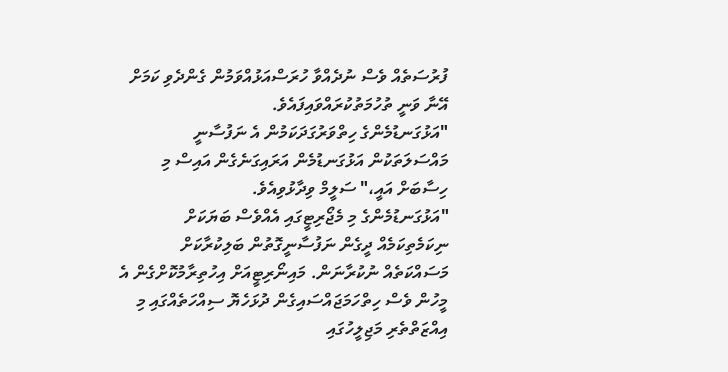ފުރުސަތެއް ވެސް ނުދެއްވާ ހުރަސްއަޅުއްވަމުން ގެންދެވި ކަމަށް އޭނާ ވަނީ ތުހުމަތުކުރައްވައިފައެވެ.
"އަޅުގަނޑުމެންގެ ހިތްވަރުގަދަކަމުން އެ ނަފުސާނީ މައްސަލަތަކުން އަޅުގަނޑުމެން އަރައިގަނެގެން އައިސް މި ހިސާބަށް އައީ،" ސަލީމް ވިދާޅުވިއެވެ.
"އަޅުގަނޑުމެންގެ މި މެޖޯރިޓީގައި އެއްވެސް ބަޔަކަށް ނިކަމެތިކަމެއް ދީގެން ނަފުސާނީގޮތުން ބަލިކުރާކަށް މަސައްކަތެއް ނުކުރާނަން. މައިނޯރިޓީއަށް އިހުތިރާމުކޮށްގެން އެ މީހުން ވެސް ހިތްހަމަޖައްސައިގެން ދުޅަހެޔޮ ސިއްހަތެއްގައި މި އިއްޒަތްތެރި މަޖިލީހުގައި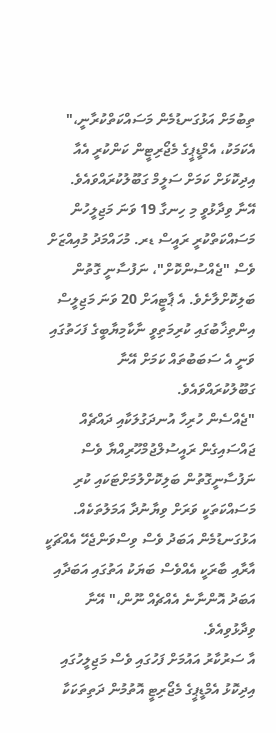ތިބުމަށް އަޅުގަނޑުމެން މަސައްކަތްކުރާނީ،"
އެކަމަކު، އެމްޑީޕީގެ މެޖޯރިޓީން ކަންކުރީ އެއާ އިދިކޮޅަށް ކަމަށް ސަލީމް ގަބޫލުކުރައްވައެވެ.
އޭނާ ވިދާޅުވީ މި ހިނގާ 19 ވަނަ މަޖިލީހުން މަސައްކަތްކުރީ ރައީސް ޑރ. މުހައްމަދު މުއިއްޒަށް ވެސް "ޖެއްސުންކޮށް"، ނަފުސާނީ ގޮތުން ބަލިކޮށްލާށެވެ. އެ ޕާޓީއަށް 20 ވަނަ މަޖިލީސް އިންތިޚާބުގައި ކުރިމަތިވީ ނާކާމިޔާބީގެ ފަހަތުގައި ވަނީ އެ ސަބަބުތައް ކަމަށް އޭނާ ގަބޫލުކުރައްވައެވެ.
"ޖެއްސެން ހުރިހާ އުނދަގުލަކާއި ދައްޗެއް ޖައްސައިގެން ރައީސުލްޖުމްހޫރިއްޔާ ވެސް ނަފުސާނީގޮތުން ބަލިކޮށްލުމަށްޓަކައި ކުރި މަސައްކަތަކީ ވަރަށް ވިޔާނުދާ އަމަލުތަކެއް. އަޅުގަނޑުމެން އަބަދު ވެސް ވިސްވަންޖެހޭ އެއްޗަކީ އާރާއި ބާރަކީ އެއްވެސް ބަޔަކު އަތުގައި އަބަދާއި އަބަދު އޮންނާނެ އެއްޗެއް ނޫން،" އޭނާ ވިދާޅުވިއެވެ.
އާ ސަރުކާރު އައުމަށް ފަހުގައި ވެސް މަޖިލީހުގައި އިދިކޮޅު އެމްޑީޕީގެ މެޖޯރިޓީ އޮތުމުން ދަތިތަކަކާ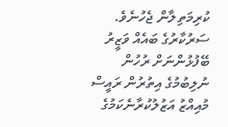ކުރިމަތިލާން ޖެހުނެވެ.
ސަރުކާރުގެ ބައެއް ވަޒީރު ބޭފުޅުންނަށް ރުހުން ނުލިބުމުގެ އިތުރުން ރައީސް މުއިއްޒު އަޒުލުކުރާނެކަމުގެ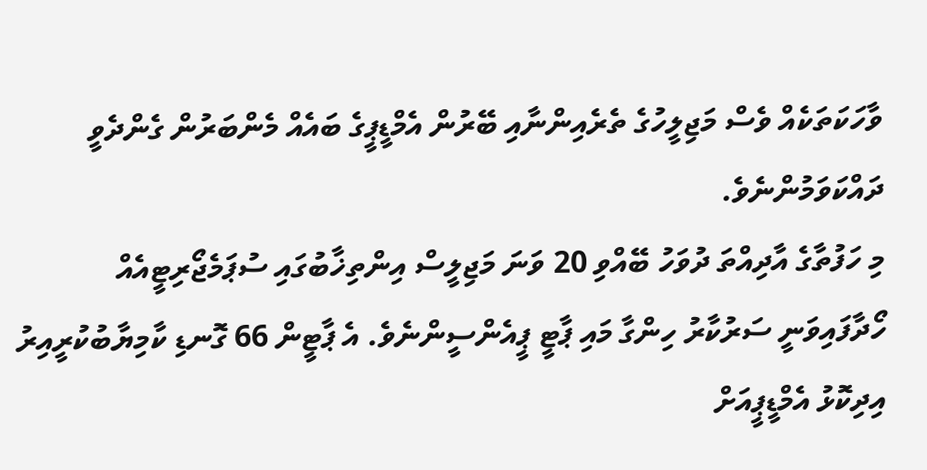ވާހަކަތަކެއް ވެސް މަޖިލީހުގެ ތެރެއިންނާއި ބޭރުން އެމްޑީޕީގެ ބައެއް މެންބަރުން ގެންދެވީ ދައްކަވަމުންނެވެ.
މި ހަފުތާގެ އާދިއްތަ ދުވަހު ބޭއްވި 20 ވަނަ މަޖިލީސް އިންތިޚާބުގައި ސުޕަމެޖޯރިޓީއެއް ހޯދާފައިވަނީ ސަރުކާރު ހިންގާ މައި ޕާޓީ ޕީއެންސީންނެވެ. އެ ޕާޓީން 66 ގޮނޑި ކާމިޔާބުކުރީއިރު އިދިކޮޅު އެމްޑީޕީއަށް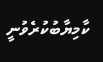ކާމިޔާބުކުރެވުނީ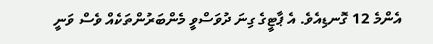އެންމެ 12 ގޮނޑިއެވެ. އެ ޕާޓީގެ ގިނަ ދުވަސްވީ މެންބަރުންތަކެއް ވެސް ވަނީ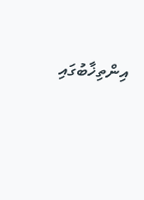އިންތިޚާބުގައި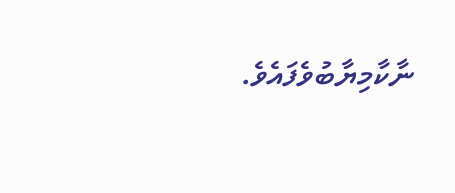ނާކާމިޔާބުވެފައެވެ.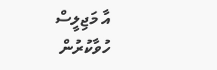އާ މަޖިލީސް ހުވާކުރުން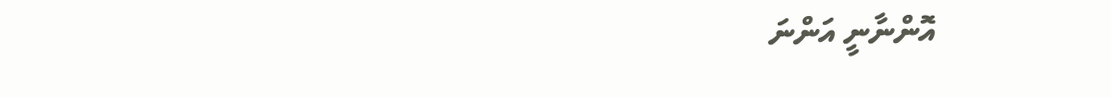އޮންނާނީ އަންނަ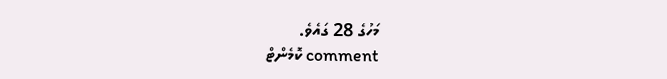މަހުގެ 28 ގައެވެ.
comment ކޮމެންޓް